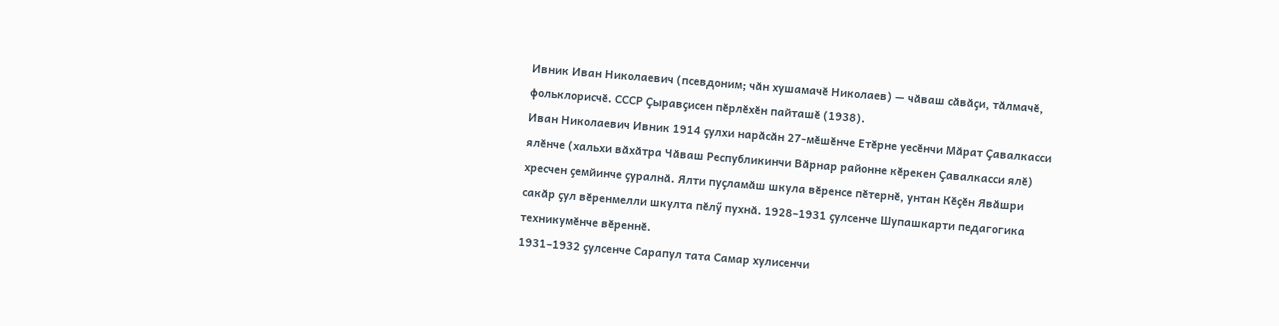Ивник Иван Николаевич (псевдоним; чӑн хушамачӗ Николаев) — чӑваш сӑвӑҫи, тӑлмачӗ, фольклорисчӗ. СССР Ҫыравҫисен пӗрлӗхӗн пайташӗ (1938).
Иван Николаевич Ивник 1914 ҫулхи нарӑсӑн 27-мӗшӗнче Етӗрне уесӗнчи Мӑрат Ҫавалкасси ялӗнче (хальхи вӑхӑтра Чӑваш Республикинчи Вӑрнар районне кӗрекен Ҫавалкасси ялӗ) хресчен ҫемйинче ҫуралнӑ. Ялти пуҫламӑш шкула вӗренсе пӗтернӗ, унтан Кӗҫӗн Явӑшри сакӑр ҫул вӗренмелли шкулта пӗлӳ пухнӑ. 1928–1931 ҫулсенче Шупашкарти педагогика техникумӗнче вӗреннӗ.
1931–1932 ҫулсенче Сарапул тата Самар хулисенчи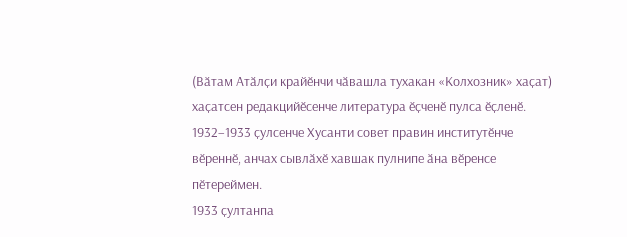(Вӑтам Атӑлҫи крайӗнчи чӑвашла тухакан «Колхозник» хаҫат) хаҫатсен редакцийӗсенче литература ӗҫченӗ пулса ӗҫленӗ. 1932–1933 ҫулсенче Хусанти совет правин институтӗнче вӗреннӗ, анчах сывлӑхӗ хавшак пулнипе ӑна вӗренсе пӗтереймен.
1933 ҫултанпа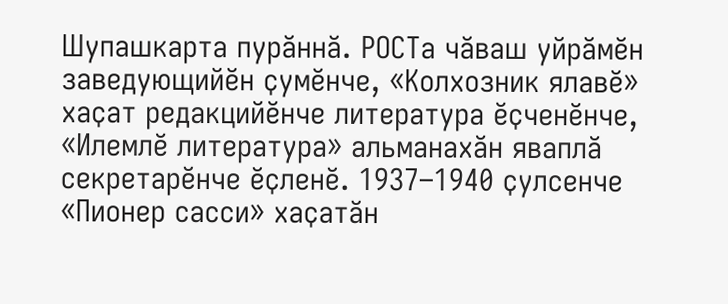Шупашкарта пурӑннӑ. РОСТа чӑваш уйрӑмӗн заведующийӗн ҫумӗнче, «Колхозник ялавӗ» хаҫат редакцийӗнче литература ӗҫченӗнче, «Илемлӗ литература» альманахӑн яваплӑ секретарӗнче ӗҫленӗ. 1937–1940 ҫулсенче «Пионер сасси» хаҫатӑн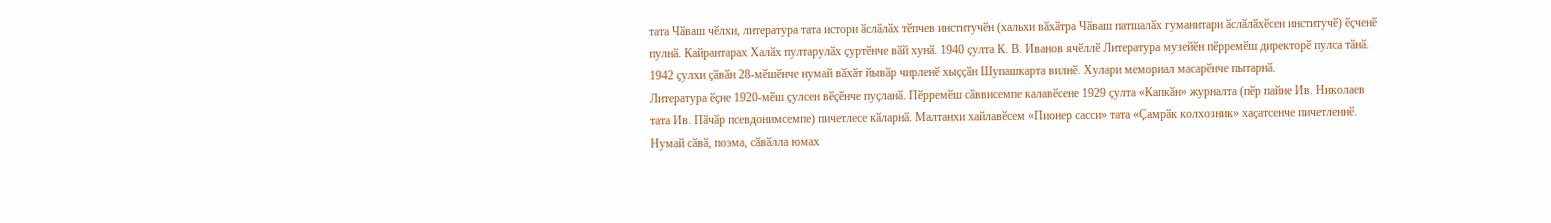тата Чӑваш чӗлхи, литература тата истори ӑслӑлӑх тӗпчев институчӗн (хальхи вӑхӑтра Чӑваш патшалӑх гуманитари ӑслӑлӑхӗсен институчӗ) ӗҫченӗ пулнӑ. Кайрантарах Халӑх пултарулӑх ҫуртӗнче вӑй хунӑ. 1940 ҫулта К. В. Иванов ячӗллӗ Литература музейӗн пӗрремӗш директорӗ пулса тӑнӑ.
1942 ҫулхи ҫӑвӑн 28-мӗшӗнче нумай вӑхӑт йывӑр чирленӗ хыҫҫӑн Шупашкарта вилнӗ. Хулари мемориал масарӗнче пытарнӑ.
Литература ӗҫне 1920-мӗш ҫулсен вӗҫӗнче пуҫланӑ. Пӗрремӗш сӑввисемпе калавӗсене 1929 ҫулта «Капкӑн» журналта (пӗр пайне Ив. Николаев тата Ив. Пӑчӑр псевдонимсемпе) пичетлесе кӑларнӑ. Малтанхи хайлавӗсем «Пионер сасси» тата «Ҫамрӑк колхозник» хаҫатсенче пичетленнӗ.
Нумай сӑвӑ, поэма, сӑвӑлла юмах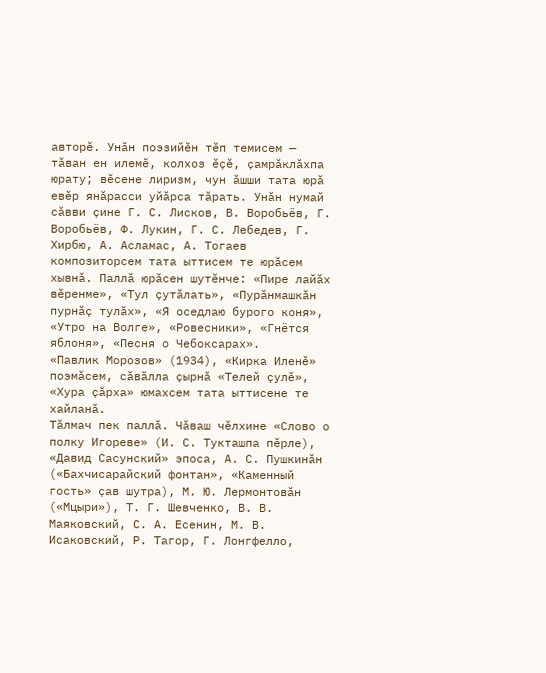авторӗ. Унӑн поэзийӗн тӗп темисем — тӑван ен илемӗ, колхоз ӗҫӗ, ҫамрӑклӑхпа юрату; вӗсене лиризм, чун ӑшши тата юрӑ евӗр янӑрасси уйӑрса тӑрать. Унӑн нумай сӑвви ҫине Г. С. Лисков, В. Воробьёв, Г. Воробьёв, Ф. Лукин, Г. С. Лебедев, Г. Хирбю, А. Асламас, А. Тогаев композиторсем тата ыттисем те юрӑсем хывнӑ. Паллӑ юрӑсен шутӗнче: «Пире лайӑх вӗренме», «Тул ҫутӑлать», «Пурӑнмашкӑн пурнӑҫ тулӑх», «Я оседлаю бурого коня», «Утро на Волге», «Ровесники», «Гнётся яблоня», «Песня о Чебоксарах».
«Павлик Морозов» (1934), «Кирка Иленӗ» поэмӑсем, сӑвӑлла ҫырнӑ «Телей ҫулӗ», «Хура ҫӑрха» юмахсем тата ыттисене те хайланӑ.
Тӑлмач пек паллӑ. Чӑваш чӗлхине «Слово о полку Игореве» (И. С. Тукташпа пӗрле), «Давид Сасунский» эпоса, А. С. Пушкинӑн («Бахчисарайский фонтан», «Каменный гость» ҫав шутра), М. Ю. Лермонтовӑн («Мцыри»), Т. Г. Шевченко, В. В. Маяковский, С. А. Есенин, М. В. Исаковский, Р. Тагор, Г. Лонгфелло,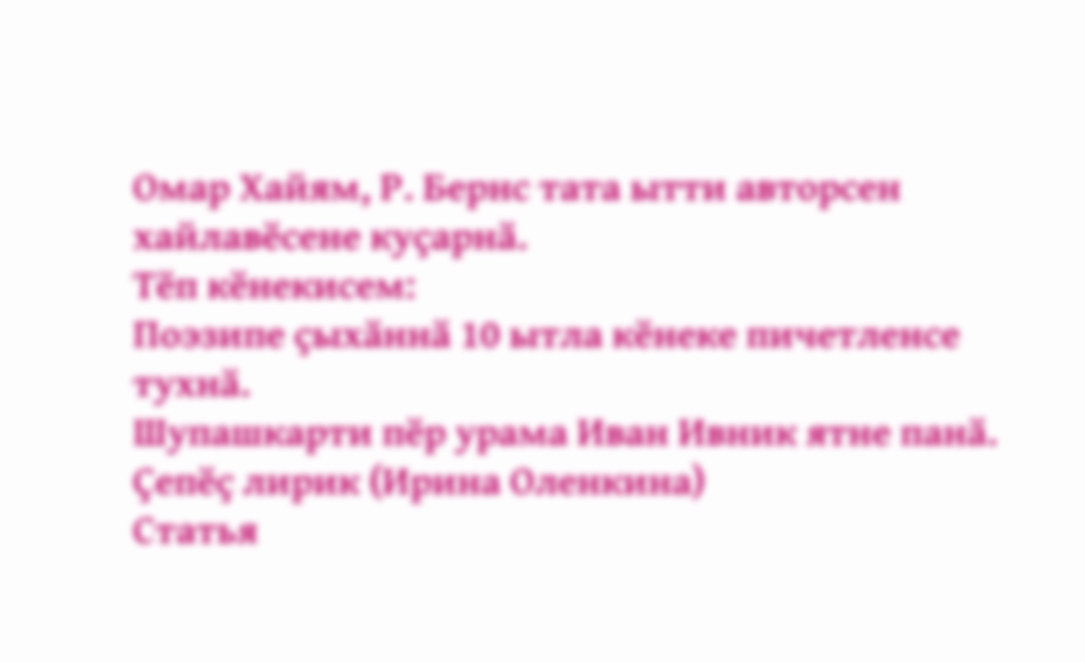Омар Хайям, Р. Бернс тата ытти авторсен хайлавӗсене куҫарнӑ.
Тӗп кӗнекисем:
Поэзипе ҫыхӑннӑ 10 ытла кӗнеке пичетленсе тухнӑ.
Шупашкарти пӗр урама Иван Ивник ятне панӑ.
Ҫепӗҫ лирик (Ирина Оленкина)
Статья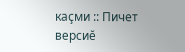каҫми :: Пичет версиӗ